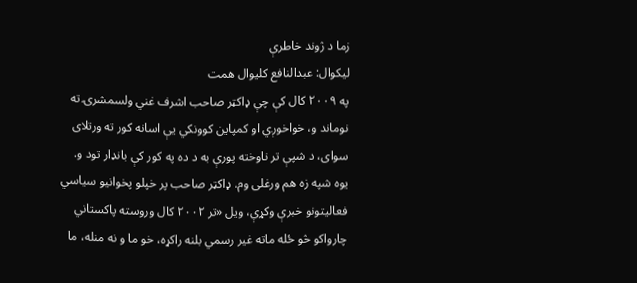زما د ژوند خاطرې
لیکوال: عبدالنافع کلیوال همت
په ٢٠٠٩ کال کې چې ډاکټر صاحب اشرف غني ولسمشرۍ ته نوماند و، خواخوږي او کمپاین کوونکي یې اسانه کور ته ورتلای سوای، د شپې تر ناوخته پورې به د ده په کور کې بانډار تود و.
یوه شپه زه هم ورغلی وم. ډاکټر صاحب پر خپلو پخوانیو سیاسي فعالیتونو خبرې وکړې، ویل «تر ٢٠٠٢ کال وروسته پاکستاني چارواکو څو ځله ماته غیر رسمي بلنه راکړه، خو ما و نه منله، ما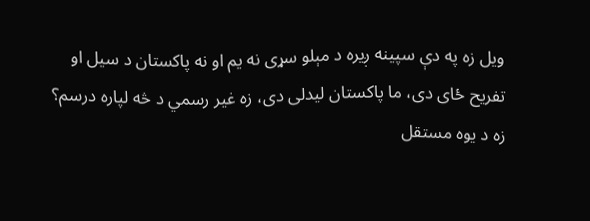ویل زه په دې سپینه ږیره د مېلو سړی نه یم او نه پاکستان د سیل او تفریح ځای دی، ما پاکستان لیدلی دی، زه غیر رسمي د څه لپاره درسم؟ زه د یوه مستقل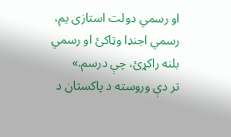او رسمي دولت استازی یم، رسمي اجنډا وټاکئ او رسمي بلنه راکړئ، چې درسم.»
تر دې وروسته د پاکستان د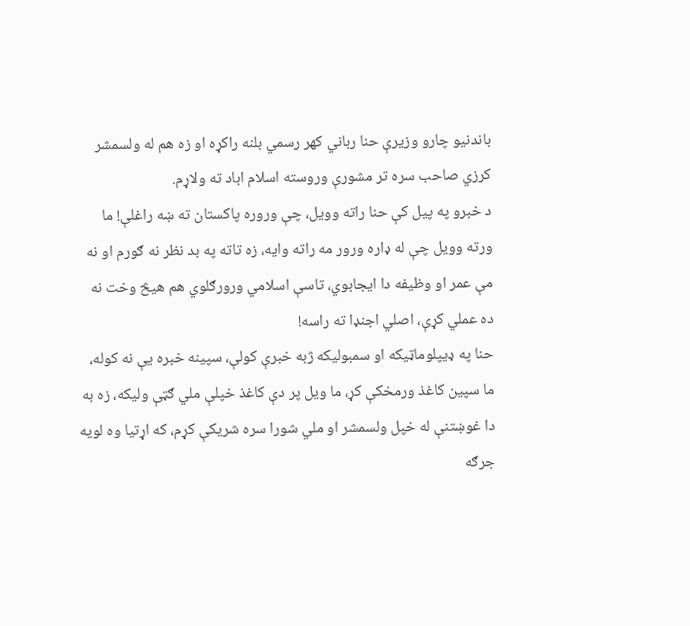باندنیو چارو وزیرې حنا رباني کهر رسمي بلنه راکړه او زه هم له ولسمشر کرزي صاحب سره تر مشورې وروسته اسلام اباد ته ولاړم.
د خبرو په پیل کې حنا راته وویل، چې وروره پاکستان ته ښه راغلې! ما ورته وویل چې له ډاره ورور مه راته وایه، زه تاته په بد نظر نه ګورم او نه مې عمر او وظیفه دا ایجابوي، تاسې اسلامي ورورګلوي هم هیڅ وخت نه ده عملي کړې، اصلي اجنډا ته راسه!
حنا په ډیپلوماټیکه او سمبولیکه ژبه خبرې کولې، سپینه خبره یې نه کوله، ما سپین کاغذ ورمخکې کړ، ما ویل پر دې کاغذ خپلې ملي ګټې ولیکه، زه به دا غوښتنې له خپل ولسمشر او ملي شورا سره شریکې کړم، که اړتیا وه لویه جرګه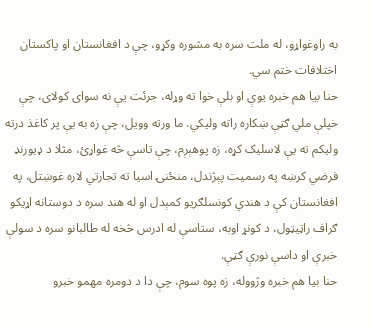به راوغواړو، له ملت سره به مشوره وکړو، چې د افغانستان او پاکستان اختلافات ختم سي.
حنا بیا هم خبره یوې او بلې خوا ته وړله، جرئت یې نه سوای کولای، چې خپلې ملي ګټې ښکاره راته ولیکي. ما ورته وویل، چې زه به یې پر کاغذ درته ولیکم ته یې لاسلیک کړه، زه پوهېږم، چې تاسې څه غواړئ، مثلا د ډیورنډ فرضي کرښه په رسمیت پېژندل، منځنۍ اسیا ته تجارتي لاره غوښتل، په افغانستان کې د هندي کونسلګریو کمېدل او له هند سره د دوستانه اړیکو ګراف راټیټول، د کونړ اوبه، ستاسې له ادرس څخه له طالبانو سره د سولې خبرې او داسې نورې ګټې.
حنا بیا هم خبره وژووله، زه پوه سوم، چې دا د دومره مهمو خبرو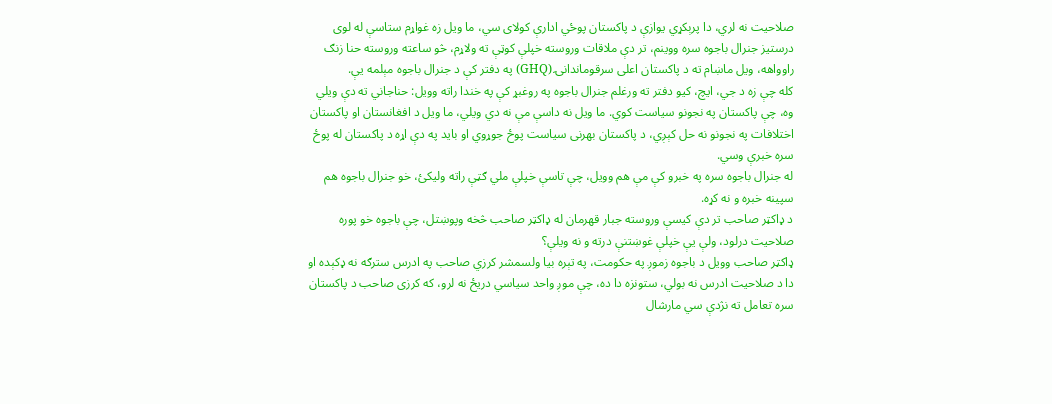صلاحیت نه لري، دا پرېکړي یوازې د پاکستان پوځي ادارې کولای سي، ما ویل زه غواړم ستاسې له لوی درستیز جنرال باجوه سره ووینم، تر دې ملاقات وروسته خپلې کوټې ته ولاړم، څو ساعته وروسته حنا زنګ راوواهه، ویل ماښام ته د پاکستان اعلی سرقوماندانۍ (GHQ) په دفتر کې د جنرال باجوه مېلمه یې.
کله چې زه د جي، ایچ، کیو دفتر ته ورغلم جنرال باجوه په روغبړ کې په خندا راته وویل: حناجاني ته دې ویلي وه، چې پاکستان په نجونو سیاست کوي. ما ویل نه داسې مې نه دي ویلي، ما ویل د افغانستان او پاکستان اختلافات په نجونو نه حل کېږي، د پاکستان بهرنی سیاست پوځ جوړوي او باید په دې اړه د پاکستان له پوځ سره خبرې وسي.
له جنرال باجوه سره په خبرو کې مې هم وویل، چې تاسې خپلې ملي ګټې راته ولیکئ، خو جنرال باجوه هم سپینه خبره و نه کړه.
د ډاکټر صاحب تر دې کیسې وروسته جبار قهرمان له ډاکټر صاحب څخه وپوښتل، چې باجوه خو پوره صلاحیت درلود، ولې یې خپلې غوښتنې درته و نه ویلې؟
ډاکټر صاحب وویل د باجوه زموږ په حکومت، په تېره بیا ولسمشر کرزي صاحب په ادرس سترګه نه ډکېده او دا د صلاحیت ادرس نه بولي، ستونزه دا ده، چې موږ واحد سیاسي دریځ نه لرو، که کرزی صاحب د پاکستان سره تعامل ته نژدې سي مارشال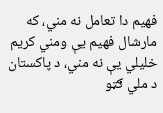فهیم دا تعامل نه مني، که مارشال فهیم یې ومني کریم خلیلي یې نه مني، د پاکستان د ملي ګټو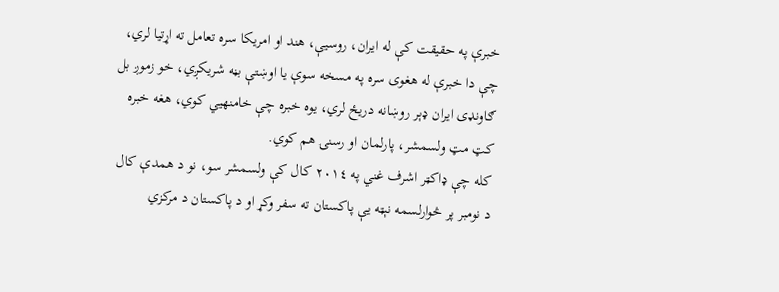خبرې په حقیقت کې له ایران، روسیې، هند او امریکا سره تعامل ته اړتیا لري، چې دا خبرې له هغوی سره په مسخه سوې یا اوښتې بڼه شریکږي، خو زموږ بل ګاونډی ایران ډېر روښانه دریځ لري، یوه خبره چې خامنهیي کوي، هغه خبره کټ مټ ولسمشر، پارلمان او رسنۍ هم کوي.
کله چې ډاکټر اشرف غني په ٢٠١٤ کال کې ولسمشر سو، نو د همدې کال د نومبر پر څوارلسمه نېټه یې پاکستان ته سفر وکړ او د پاکستان د مرکزي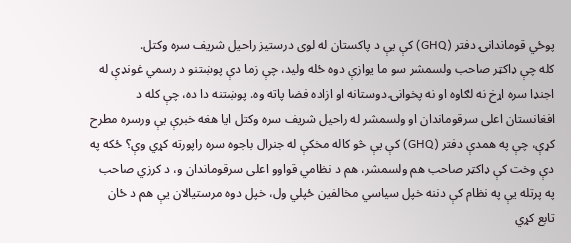پوځي قوماندانۍ دفتر (GHQ) کې یې د پاکستان له لوی درستیز راحیل شریف سره وکتل.
کله چې ډاکټر صاحب ولسمشر سو ما یوازې دوه ځله ولید، چې زما دې پوښتنو د رسمي غونډې له اجنډا سره اړخ نه لګاوه او نه پخوانۍ دوستانه او ازاده فضا پاته وه. پوښتنه دا ده، چې کله د افغانستان اعلی سرقوماندان او ولسمشر له راحیل شریف سره وکتل ایا هغه خبرې یې ورسره مطرح کړې، چې په همدې دفتر (GHQ) کې یې څو کاله مخکې له جنرال باجوه سره راپورته کړي وې؟ ځکه په دې وخت کې ډاکټر صاحب هم ولسمشر، هم د نظامي قواوو اعلی سرقوماندان و، د کرزي صاحب په پرتله یې په نظام کې دننه خپل سیاسي مخالفین ځپلي ول، خپل دوه مرستیالان یې هم د ځان تابع کړي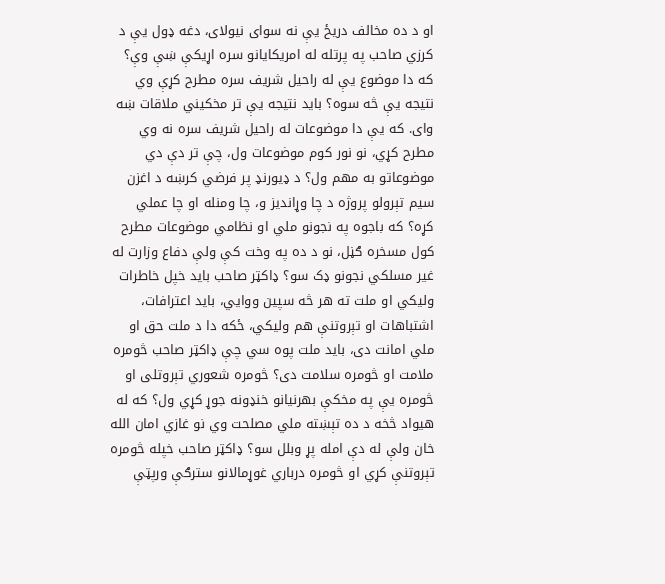او د ده مخالف دریځ یې نه سوای نیولای، دغه ډول یې د کرزي صاحب په پرتله له امریکایانو سره اړیکې ښې وې؟ که دا موضوع یې له راحیل شریف سره مطرح کړې وي نتیجه یې څه سوه؟ باید نتیجه یې تر مخکیني ملاقات ښه وای. که یې دا موضوعات له راحیل شریف سره نه وي مطرح کړي، نو نور کوم موضوعات ول، چې تر دې دي موضوعاتو به مهم ول؟ د ډیورنډ پر فرضي کرښه د اغزن سیم تېرولو پروژه د چا وړاندیز و، چا ومنله او چا عملي کړه؟ که باجوه په نجونو ملي او نظامي موضوعات مطرح کول مسخره ګڼل، نو د ده په وخت کې ولې دفاع وزارت له غیر مسلکي نجونو ډک سو؟ ډاکټر صاحب باید خپل خاطرات ولیکي او ملت ته هر څه سپین ووایي، باید اعترافات، اشتباهات او تېروتنې هم ولیکي، ځکه دا د ملت حق او ملي امانت دی، باید ملت پوه سي چې ډاکټر صاحب څومره ملامت او څومره سلامت دی؟ څومره شعوري تېروتلی او څومره یې په مخکې بهرنیانو خنډونه جوړ کړي ول؟ که له هیواد څخه د ده تېښته ملي مصلحت وي نو غازي امان الله خان ولې له دې امله پړ وبلل سو؟ ډاکټر صاحب خپله څومره تېروتنې کړي او څومره درباري غوړمالانو سترګې ورپټې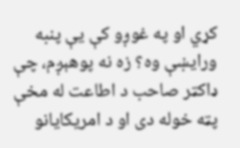کړي او په غوږو کې یې پنبه ورایښې وه؟ زه نه پوهېږم، چې ډاکټر صاحب د اطاعت له مخې پټه خوله دی او د امریکایانو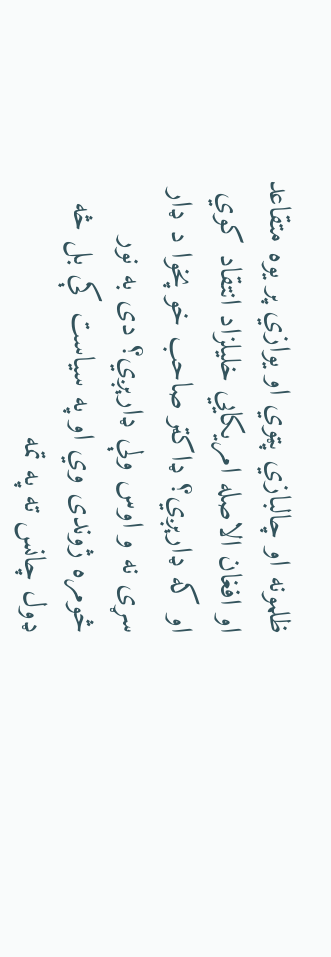ظلمونه او چالبازي پټوي او یوازي پر یوه متقاعد او افغان الاصله امریکایي خلیلزاد انتقاد کوي او که ډارېږي؟ ډاکټر صاحب خو پخوا د ډار سړی نه و اوس ولې ډارېږي؟ دی به نور څومره ژوندی وي او په سیاست کې بل څه ډول چانس ته په تمه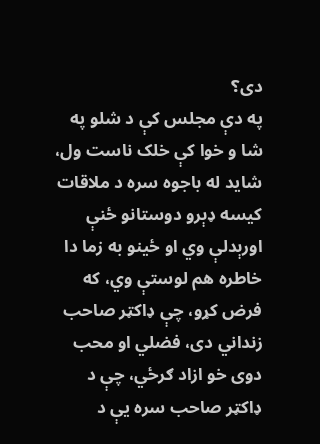دی؟
په دې مجلس کې د شلو په شا و خوا کې خلک ناست ول، شاید له باجوه سره د ملاقات کیسه ډېرو دوستانو ځنې اورېدلې وي او ځینو به زما دا خاطره هم لوستې وي، که فرض کړو، چې ډاکټر صاحب زنداني دی، فضلي او محب دوی خو ازاد ګرځي، چې د ډاکټر صاحب سره یې د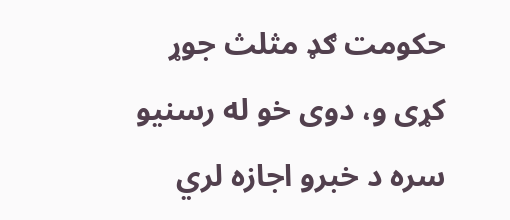حکومت ګډ مثلث جوړ کړی و، دوی خو له رسنیو سره د خبرو اجازه لري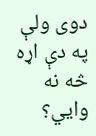دوی ولې په دې اړه څه نه وایي؟